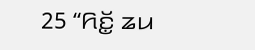25 “ꤖꤢꤩ꤭ ꤘꤣ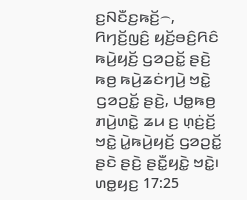ꤢ꤬ꤡꤢꤪꤢ꤬ꤒꤢꤩ꤬꤮, ꤖꤚꤢꤩ꤬ꤜꤢꤨ꤬ ꤟꤢꤩ꤬ꤋꤢꤨ꤬ꤖꤢꤨ ꤒꤣꤧ꤬ꤟꤢꤩ꤬ ꤞꤤꤑꤢꤩ꤭ ꤔꤢꤧ꤬ ꤒꤥ꤬ ꤒꤣꤧ꤬ꤘꤢꤦꤚꤣꤧ꤬ ꤠꤢꤧ꤭ ꤞꤤꤑꤢꤩ꤭ ꤔꤢꤧ꤬, ꤓꤥ꤭ꤒꤥ꤬ ꤊꤣꤧ꤬ꤛꤢꤧ꤭ ꤘꤣ ꤢ꤬ ꤛ꤫ꤢꤦ꤬ꤢꤩ꤬ ꤠꤢꤧ꤭ ꤣꤧ꤭ꤒꤣꤧ꤬ꤟꤢꤩ꤬ ꤞꤤꤑꤢꤩ꤭ ꤔꤢꤧ ꤔꤢꤧ꤬ ꤔꤢꤪ꤭ꤟꤢꤧ꤭ ꤠꤢꤧ꤭꤯
ꤛꤥ꤭ꤟꤢ꤬ 17:25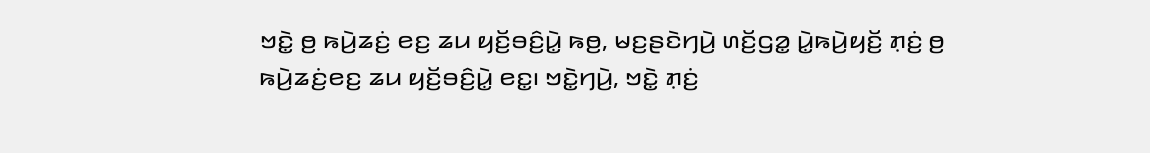ꤠꤢꤧ꤭ ꤥ꤬ ꤒꤣꤧ꤬ꤘꤢꤦ꤬ ꤕꤢ꤬ ꤘꤣ ꤟꤢꤩ꤬ꤋꤢꤨ꤬ꤣꤧ꤭ ꤒꤥ꤬, ꤗꤢ꤬ꤔꤢꤧꤚꤣꤧ꤬ ꤛꤢꤩ꤬ꤞꤤ꤭ ꤣꤧ꤭ꤒꤣꤧ꤬ꤟꤢꤩ꤬ ꤊ꤫ꤢꤦ꤬ ꤥ꤬ ꤒꤣꤧ꤬ꤘꤢꤦ꤬ꤕꤢ꤬ ꤘꤣ ꤟꤢꤩ꤬ꤋꤢꤨ꤬ꤣꤧ꤭ ꤕꤢ꤭꤯ ꤠꤢꤧ꤭ꤚꤣꤧ꤬, ꤠꤢꤧ꤭ ꤊ꤫ꤢꤦ꤬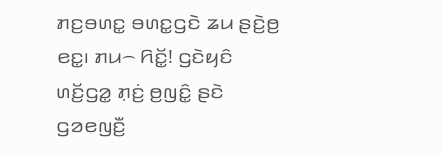ꤊꤢ꤬ꤋꤛꤢ꤭ ꤋꤛꤢ꤭ꤞꤢꤧ ꤘꤣ ꤔꤢꤧ꤬ꤥ꤬ ꤕꤢ꤭꤯ ꤊꤣ꤮ ꤖꤢꤩ꤭! ꤞꤢꤧꤟꤢꤨ ꤛꤢꤩ꤬ꤞꤤ꤭ ꤊ꤫ꤢꤦ꤬ ꤥ꤬ꤜꤢꤨ꤭ ꤔꤢꤧ ꤞꤤꤕꤜꤢꤪ꤬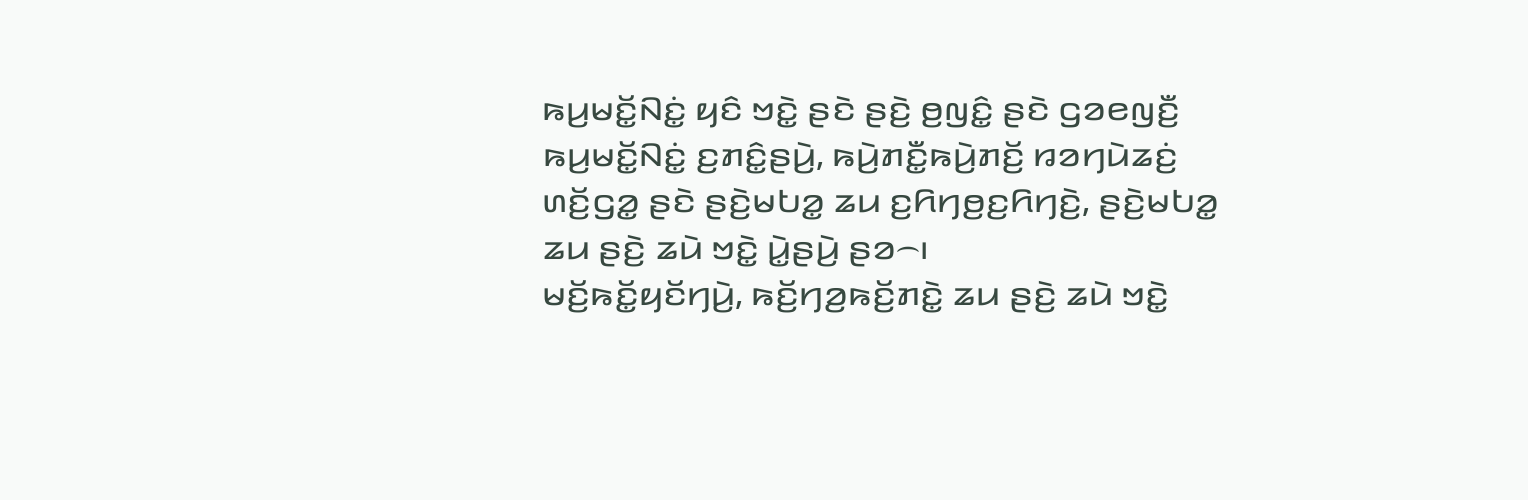ꤒꤣ꤬ꤗꤢꤩ꤭ꤡꤢꤦ꤭ ꤟꤢꤨ ꤠꤢꤧ꤭ ꤔꤢꤧ ꤔꤢꤧ꤬ ꤥ꤬ꤜꤢꤨ꤭ ꤔꤢꤧ ꤞꤤꤕꤜꤢꤪ꤬ ꤒꤣ꤬ꤗꤢꤩ꤭ꤡꤢꤦ꤭ ꤢ꤬ꤊꤢꤨ꤭ꤔꤣꤧ꤬, ꤒꤣꤧ꤬ꤊꤢꤪ꤭ꤒꤣꤧ꤬ꤊꤢꤩ꤬ ꤙꤤꤚꤣꤧꤘꤢꤦ꤬ ꤛꤢꤩ꤬ꤞꤤ꤭ ꤔꤢꤧ ꤔꤢꤧ꤬ꤗꤝꤤ꤭ ꤘꤣ ꤢ꤬ꤖꤚꤥ꤬ꤢ꤬ꤖꤚꤢꤧ꤬, ꤔꤢꤧ꤬ꤗꤝꤤ꤭ ꤘꤣ ꤔꤢꤧ꤬ ꤘꤣꤧ ꤠꤢꤧ꤭ ꤣꤧ꤭ꤔꤣꤧ꤬ ꤔꤤ꤮꤯
ꤗꤢꤩ꤬ꤒꤢꤩ꤭ꤟꤢꤩꤚꤣꤧ꤬, ꤒꤢꤩ꤬ꤚꤤ꤬ꤒꤢꤩ꤬ꤊꤢꤧ꤭ ꤘꤣ ꤔꤢꤧ꤬ ꤘꤣꤧ ꤠꤢꤧ꤭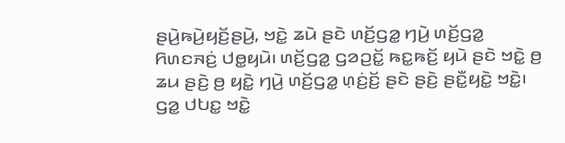ꤔꤣꤧ꤬ꤒꤣꤧ꤬ꤟꤢꤩ꤬ꤔꤣꤧ꤬, ꤠꤢꤧ꤭ ꤘꤣꤧ ꤔꤢꤧ ꤛꤢꤩ꤬ꤞꤤ꤭ ꤚꤣꤧ꤬ ꤛꤢꤩ꤬ꤞꤤ꤭ ꤖꤛꤢꤏꤢꤦ꤬ ꤓꤥ꤭ꤟꤣꤧ꤯ ꤛꤢꤩ꤬ꤞꤤ꤭ ꤞꤤꤑꤢꤩ꤭ ꤒꤢ꤭ꤒꤢꤩ꤬ ꤟꤣꤧ ꤔꤢꤧ ꤠꤢꤧ꤭ ꤥ꤬ ꤘꤣ ꤔꤢꤧ꤬ ꤥ꤬ ꤟꤢꤧ꤭ ꤚꤣꤧ꤬ ꤛꤢꤩ꤬ꤞꤤ꤭ ꤛ꤫ꤢꤦ꤬ꤢꤩ꤬ ꤔꤢꤧ ꤔꤢꤧ꤬ ꤔꤢꤪ꤭ꤟꤢꤧ꤭ ꤠꤢꤧ꤭꤯
ꤞꤤ꤭ ꤓꤝꤢ꤭ ꤠꤢꤧ꤭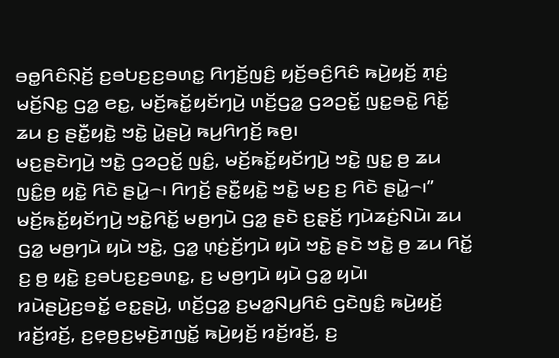ꤋꤥ꤭ꤖꤢꤨꤡ꤫ꤢꤩ꤬ ꤢ꤬ꤋꤝꤢ꤬ꤢ꤬ꤋꤛꤢ꤭ ꤖꤚꤢꤩ꤬ꤜꤢꤨ꤬ ꤟꤢꤩ꤬ꤋꤢꤨ꤬ꤖꤢꤨ ꤒꤣꤧ꤬ꤟꤢꤩ꤬ ꤊ꤫ꤢꤦ꤬ ꤗꤢꤩ꤬ꤡꤢ꤭ ꤞꤤ꤭ ꤕꤢ꤭, ꤗꤢꤩ꤬ꤒꤢꤩ꤭ꤟꤢꤩꤚꤣꤧ꤬ ꤛꤢꤩ꤬ꤞꤤ꤭ ꤞꤤꤑꤢꤩ꤭ ꤜꤢ꤭ꤋꤢꤧ꤭ ꤖꤢꤩ꤭ ꤘꤣ ꤢ꤬ ꤔꤢꤪ꤭ꤟꤢꤧ꤭ ꤠꤢꤧ꤭ ꤣꤧ꤭ꤔꤣꤧ꤬ ꤒꤣ꤬ꤖꤚꤢꤩ꤬ ꤒꤥ꤬꤯
ꤗꤢ꤬ꤔꤢꤧꤚꤣꤧ꤬ ꤠꤢꤧ꤭ ꤞꤤꤑꤢꤩ꤭ ꤜꤢꤨ꤭, ꤗꤢꤩ꤬ꤒꤢꤩ꤭ꤟꤢꤩꤚꤣꤧ꤬ ꤠꤢꤧ꤭ ꤜꤢ꤭ ꤥ꤬ ꤘꤣ ꤜꤢꤨ꤭ꤥ꤬ ꤟꤢꤧ꤭ ꤖꤢꤧ ꤔꤣꤧ꤭꤮꤯ ꤖꤚꤢꤩ꤬ ꤔꤢꤪ꤭ꤟꤢꤧ꤭ ꤠꤢꤧ꤭ ꤗꤢ꤬ ꤢ꤬ ꤖꤢꤧ ꤔꤣꤧ꤭꤮꤯”
ꤗꤢꤩ꤬ꤒꤢꤩ꤭ꤟꤢꤩꤚꤣꤧ꤬ ꤠꤢꤧ꤭ꤖꤢꤩ꤭ ꤗꤥ꤬ꤚꤣꤧ ꤞꤤ꤭ ꤔꤢꤧ ꤢ꤬ꤔ꤫ꤢꤩ꤬ ꤚꤣꤧꤘꤢꤦ꤬ꤡꤣꤧ꤯ ꤘꤣ ꤞꤤ꤭ ꤗꤥ꤬ꤚꤣꤧ ꤟꤣꤧ ꤠꤢꤧ꤭, ꤞꤤ꤭ ꤛ꤫ꤢꤦ꤬ꤢꤩ꤬ꤚꤣꤧ ꤟꤣꤧ ꤠꤢꤧ꤭ ꤔꤢꤧ ꤠꤢꤧ꤭ ꤥ꤬ ꤘꤣ ꤖꤢꤩ꤭ ꤢ꤬ ꤥ꤬ ꤟꤢꤧ꤭ ꤢ꤬ꤋꤝꤢ꤬ꤢ꤬ꤋꤛꤢ꤭, ꤢ꤬ ꤗꤥ꤬ꤚꤣꤧ ꤟꤣꤧ ꤞꤤ꤭ ꤟꤣꤧ꤯
ꤙꤣꤧꤔꤣꤧ꤬ꤢ꤬ꤋꤢꤩ꤭ ꤕꤢ꤭ꤔꤣꤧ꤬, ꤛꤢꤩ꤬ꤞꤤ꤭ ꤢ꤬ꤗꤤ꤭ꤡꤣ꤬ꤖꤢꤨ ꤞꤢꤧꤜꤢꤨ꤭ ꤒꤣꤧ꤬ꤟꤢꤩ꤬ ꤙꤢꤩ꤬ꤙꤢꤩ꤬, ꤢ꤬ꤕ꤫ꤥ꤬ꤢ꤬ꤗ꤫ꤢꤧ꤬ꤊꤜꤢꤩ꤭ ꤒꤣꤧ꤬ꤟꤢꤩ꤬ ꤙꤢꤩ꤬ꤙꤢꤩ꤬, ꤢ꤬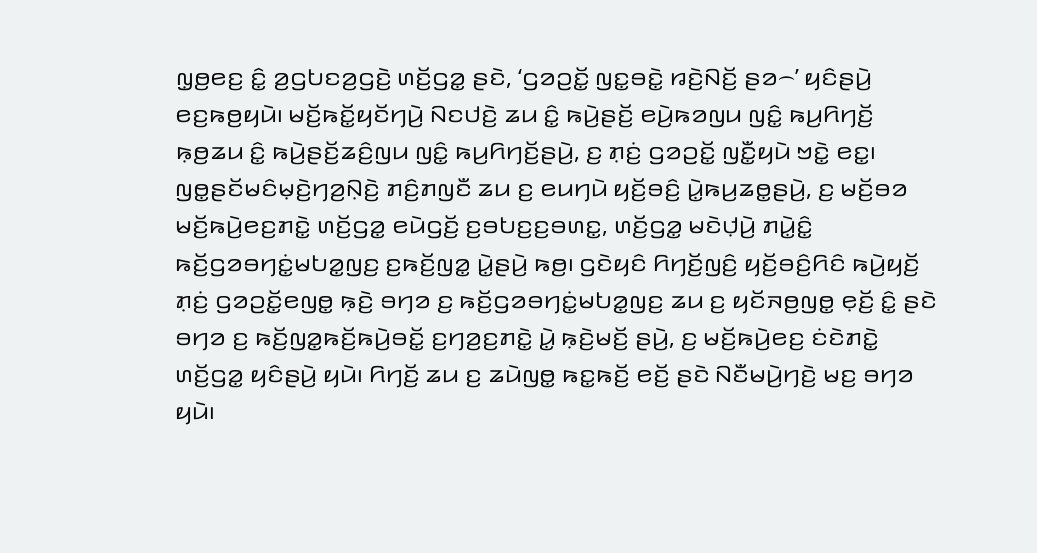ꤜ꤫ꤥ꤬ꤕꤢ꤬ ꤢꤨ꤭ ꤤ꤬ꤞꤝꤢꤤ꤬ꤞꤢꤧ꤬ ꤛꤢꤩ꤬ꤞꤤ꤭ ꤔꤢꤧ, ‘ꤞꤤꤑꤢꤩ꤭ ꤜꤢ꤭ꤋꤢꤧ꤭ ꤙꤢꤧ꤬ꤡꤢꤩ꤬ ꤔꤤ꤮’ ꤟꤢꤨꤔꤣꤧ꤬ ꤕꤢ꤬ꤒꤥ꤬ꤟꤣꤧ꤯ ꤗꤢꤩ꤬ꤒꤢꤩ꤭ꤟꤢꤩꤚꤣꤧ꤬ ꤡꤢꤓꤢꤧ꤬ ꤘꤣ ꤢꤨ꤭ ꤒꤣꤧ꤬ꤔꤢꤩ꤬ ꤕꤣꤧ꤬ꤒꤤꤜꤣ ꤜꤢꤨ꤭ ꤒꤣ꤬ꤖꤚꤢꤩ꤬ ꤒ꤫ꤥ꤬ꤘꤣ ꤢꤨ꤭ ꤒꤣꤧ꤬ꤔꤢꤩ꤬ꤘꤢꤨ꤬ꤜꤣ ꤜꤢꤨ꤭ ꤒꤣ꤬ꤖꤚꤢꤩ꤬ꤔꤣꤧ꤬, ꤢ꤬ ꤊ꤫ꤢꤦ꤬ ꤞꤤꤑꤢꤩ꤭ ꤜꤢꤪ꤭ꤟꤣꤧ ꤠꤢꤧ꤭ ꤕꤢ꤭꤯
ꤜꤥ꤭ꤔꤢꤩꤗꤢꤨꤗ꤫ꤢꤧ꤬ꤚꤤ꤬ꤡ꤫ꤢꤧ꤬ ꤊꤢꤨ꤬ꤊꤜꤢꤪ ꤘꤣ ꤢ꤬ ꤕꤣꤚꤣꤧ ꤟꤢꤩ꤬ꤋꤢꤨ꤬ ꤣꤧ꤭ꤒꤣ꤬ꤘꤥ꤭ꤔꤣꤧ꤬, ꤢ꤬ ꤗꤢꤩ꤬ꤋꤤ ꤗꤢꤩ꤬ꤒꤣꤧ꤬ꤕꤢ꤬ꤊꤢꤧ꤭ ꤛꤢꤩ꤬ꤞꤤ꤭ ꤕꤣꤧꤞꤢꤩ꤬ ꤢ꤬ꤋꤝꤢ꤬ꤢ꤬ꤋꤛꤢ꤭, ꤛꤢꤩ꤬ꤞꤤ꤭ ꤗꤢꤧꤓ꤫ꤣꤧ꤬ ꤊꤣꤧ꤭ꤢꤨ꤭ ꤒꤢꤩ꤬ꤞꤤꤋꤚꤢꤦ꤭ꤗꤝꤤ꤭ꤜꤢ꤬ ꤢ꤬ꤒꤢꤩ꤬ꤜꤤ꤭ ꤣꤧ꤭ꤔꤣꤧ꤬ ꤒꤥ꤬꤯ ꤞꤢꤧꤟꤢꤨ ꤖꤚꤢꤩ꤬ꤜꤢꤨ꤬ ꤟꤢꤩ꤬ꤋꤢꤨ꤬ꤖꤢꤨ ꤒꤣꤧ꤬ꤟꤢꤩ꤬ ꤊ꤫ꤢꤦ꤬ ꤞꤤꤑꤢꤩ꤭ꤕꤜꤥ꤭ ꤒ꤫ꤢꤧ꤬ ꤋꤚꤤ ꤢ꤬ ꤒꤢꤩ꤬ꤞꤤꤋꤚꤢꤦ꤭ꤗꤝꤤ꤭ꤜꤢ꤬ ꤘꤣ ꤢ꤬ ꤟꤢꤩꤏꤥ꤬ꤜꤥ꤭ ꤕ꤫ꤢꤩ꤬ ꤢꤨ꤭ ꤔꤢꤧ ꤋꤚꤤ ꤢ꤬ ꤒꤢꤩ꤬ꤜꤤ꤭ꤒꤢꤩ꤬ꤒꤣꤧ꤬ꤋꤢꤩ꤭ ꤢ꤬ꤚꤤ꤬ꤢ꤬ꤊꤢꤧ꤭ ꤣꤧ꤭ ꤒ꤫ꤢꤧ꤬ꤗꤢꤩ꤬ ꤔꤣꤧ꤬, ꤢ꤬ ꤗꤢꤩ꤬ꤒꤣꤧ꤬ꤕꤢ꤬ ꤢꤦꤢꤧꤊꤢꤧ꤭ ꤛꤢꤩ꤬ꤞꤤ꤭ ꤟꤢꤨꤔꤣꤧ꤬ ꤟꤣꤧ꤯ ꤖꤚꤢꤩ꤬ ꤘꤣ ꤢ꤬ ꤘꤣꤧꤜꤥ꤭ ꤒꤢ꤭ꤒꤢꤩ꤬ ꤕꤢꤩ꤬ ꤔꤢꤧ ꤡꤢꤪꤗꤣꤧ꤬ꤚꤢꤧ꤬ ꤗꤢ꤬ ꤋꤚꤤ ꤟꤣꤧ꤯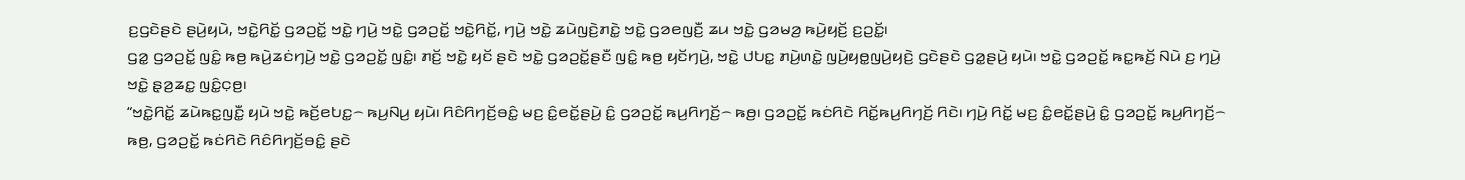ꤢ꤬ꤞꤢꤧꤔꤢꤧ ꤔꤣꤧ꤬ꤟꤣꤧ, ꤠꤢꤧ꤭ꤖꤢꤩ꤭ ꤞꤤꤑꤢꤩ꤭ ꤠꤢꤧ꤭ ꤚꤣꤧ꤬ ꤠꤢꤧ꤭ ꤞꤤꤑꤢꤩ꤭ ꤠꤢꤧ꤭ꤖꤢꤩ꤭, ꤚꤣꤧ꤬ ꤠꤢꤧ꤭ ꤘꤣꤧꤜꤢꤧ꤬ꤊꤢꤧ꤭ ꤠꤢꤧ꤭ ꤞꤤꤕꤜꤢꤪ꤬ ꤘꤣ ꤠꤢꤧ꤭ ꤞꤤꤗꤤ꤬ ꤒꤣꤧ꤬ꤟꤢꤩ꤬ ꤢ꤬ꤑꤢꤩ꤭꤯
ꤞꤤ꤭ ꤞꤤꤑꤢꤩ꤭ ꤜꤢꤨ꤭ ꤒꤥ꤬ ꤒꤣꤧ꤬ꤘꤢꤦꤚꤣꤧ꤬ ꤠꤢꤧ꤭ ꤞꤤꤑꤢꤩ꤭ ꤜꤢꤨ꤭꤯ ꤊꤢꤩ꤬ ꤠꤢꤧ꤭ ꤟꤢꤩ ꤔꤢꤧ ꤠꤢꤧ꤭ ꤞꤤꤑꤢꤩ꤭ꤔꤢꤪ ꤜꤢꤨ꤭ ꤒꤥ꤬ ꤟꤢꤩꤚꤣꤧ꤬, ꤠꤢꤧ꤭ ꤓꤝꤢ꤭ ꤊꤣꤧ꤬ꤛꤢꤧ꤭ ꤜꤣꤧ꤬ꤟꤥ꤭ꤜꤣꤧ꤬ꤟꤢꤧ꤬ ꤞꤢꤧꤔꤢꤧ ꤞꤤ꤭ꤔꤣꤧ꤬ ꤟꤣꤧ꤯ ꤠꤢꤧ꤭ ꤞꤤꤑꤢꤩ꤭ ꤒꤢ꤭ꤒꤢꤩ꤬ ꤡꤣꤧ ꤢ꤬ ꤚꤣꤧ꤬ ꤠꤢꤧ꤭ ꤔ꤫ꤤ꤬ꤘꤢ꤭ ꤜꤢꤨ꤭ꤍ꤫ꤥ꤬꤯
“ꤠꤢꤧ꤭ꤖꤢꤩ꤭ ꤘꤣꤧꤒꤢ꤭ꤜꤢꤪ꤭ ꤟꤣꤧ ꤠꤢꤧ꤭ ꤒꤢꤩ꤬ꤕꤝꤢ꤭꤮ ꤒꤣ꤬ꤡꤣ꤬ ꤟꤣꤧ꤯ ꤖꤢꤨꤖꤚꤢꤩ꤬ꤋꤢꤨ꤭ ꤗꤢ꤬ ꤢꤨ꤭ꤕꤢꤩ꤭ꤔꤣꤧ꤬ ꤢꤨ꤭ ꤞꤤꤑꤢꤩ꤭ ꤒꤣ꤬ꤖꤚꤢꤩ꤬꤮ ꤒꤥ꤬꤯ ꤞꤤꤑꤢꤩ꤭ ꤒꤢꤦꤖꤢꤧ ꤖꤢꤩ꤭ꤒꤣ꤬ꤖꤚꤢꤩ꤬ ꤖꤢꤧ꤯ ꤚꤣꤧ꤬ ꤖꤢꤩ꤭ ꤗꤢ꤬ ꤢꤨ꤭ꤕꤢꤩ꤭ꤔꤣꤧ꤬ ꤢꤨ꤭ ꤞꤤꤑꤢꤩ꤭ ꤒꤣ꤬ꤖꤚꤢꤩ꤬꤮ ꤒꤥ꤬, ꤞꤤꤑꤢꤩ꤭ ꤒꤢꤦꤖꤢꤧ ꤖꤢꤨꤖꤚꤢꤩ꤬ꤋꤢꤨ꤭ ꤔꤢꤧ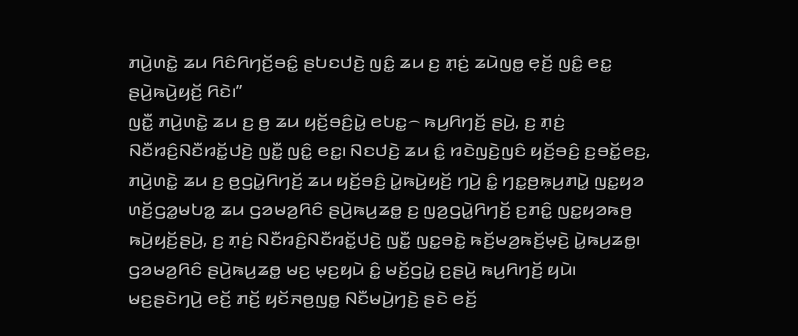ꤊꤣꤧ꤬ꤛꤢꤧ꤭ ꤘꤣ ꤖꤢꤨꤖꤚꤢꤩ꤬ꤋꤢꤨ꤭ ꤔꤝꤢꤓꤢꤧ꤬ ꤜꤢꤨ꤭ ꤘꤣ ꤢ꤬ ꤊ꤫ꤢꤦ꤬ ꤘꤣꤧꤜꤥ꤭ ꤕ꤫ꤢꤩ꤬ ꤜꤢꤨ꤭ ꤕꤢ꤭ ꤔꤣꤧ꤬ꤒꤣꤧ꤬ꤟꤢꤩ꤬ ꤖꤢꤧ꤯”
ꤜꤢꤪ꤭ ꤊꤣꤧ꤬ꤛꤢꤧ꤭ ꤘꤣ ꤢ꤬ ꤥ꤬ ꤘꤣ ꤟꤢꤩ꤬ꤋꤢꤨ꤬ꤣꤧ꤭ ꤕꤝꤢ꤭꤮ ꤒꤣ꤬ꤖꤚꤢꤩ꤬ ꤔꤣꤧ꤬, ꤢ꤬ ꤊ꤫ꤢꤦ꤬ ꤡꤢꤪꤙꤢꤨ꤬ꤡꤢꤪꤙꤢꤩ꤭ꤓꤢꤧ꤬ ꤜꤢꤪ꤭ ꤜꤢꤨ꤭ ꤕꤢ꤭꤯ ꤡꤢꤓꤢꤧ꤬ ꤘꤣ ꤢꤨ꤭ ꤙꤢꤧꤜꤢꤧ꤬ꤜꤢꤨ ꤟꤢꤩ꤬ꤋꤢꤨ꤬ ꤢ꤬ꤋꤢꤩ꤭ꤕꤢ꤬, ꤊꤣꤧ꤬ꤛꤢꤧ꤭ ꤘꤣ ꤢ꤬ ꤥ꤬ꤞꤣꤧ꤭ꤖꤚꤢꤩ꤬ ꤘꤣ ꤟꤢꤩ꤬ꤋꤢꤨ꤬ ꤣꤧ꤭ꤒꤣꤧ꤬ꤟꤢꤩ꤬ ꤚꤣꤧ꤬ ꤢꤨ꤭ ꤚꤢ꤭ꤥ꤬ꤒ꤫ꤣ꤬ꤊꤣꤧ꤭ ꤜꤢ꤭ꤟꤤ ꤛꤢꤩ꤬ꤞꤤ꤭ꤗꤝꤤ꤭ ꤘꤣ ꤞꤤꤗꤤ꤬ꤖꤢꤨ ꤔꤣꤧ꤬ꤒꤣ꤬ꤘꤥ꤭ ꤢ꤬ ꤜꤤ꤬ꤞꤣꤧ꤭ꤖꤚꤢꤩ꤬ ꤢ꤬ꤊꤢꤨ꤭ ꤜꤢ꤭ꤟꤤꤒꤥ꤬ ꤒꤣꤧ꤬ꤟꤢꤩ꤬ꤔꤣꤧ꤬, ꤢ꤬ ꤊ꤫ꤢꤦ꤬ ꤡꤢꤪꤙꤢꤨ꤬ꤡꤢꤪꤙꤢꤩ꤭ꤓꤢꤧ꤬ ꤜꤢꤪ꤭ ꤜꤢ꤭ꤋꤢꤧ꤭ ꤒꤢꤩ꤬ꤗꤤ꤬ꤒꤢꤩ꤬ꤗ꤫ꤢꤧ꤬ ꤣꤧ꤭ꤒꤣ꤬ꤘꤥ꤭꤯ ꤞꤤꤗꤤ꤬ꤖꤢꤨ ꤔꤣꤧ꤬ꤒꤣ꤬ꤘꤥ꤭ ꤗꤢ꤬ ꤗ꤫ꤢ꤬ꤟꤣꤧ ꤢꤨ꤭ ꤗꤢꤩ꤬ꤞꤣꤧ꤭ ꤢ꤬ꤔꤣꤧ꤬ ꤒꤣ꤬ꤖꤚꤢꤩ꤬ ꤟꤣꤧ꤯
ꤗꤢ꤬ꤔꤢꤧꤚꤣꤧ꤬ ꤕꤢꤩ꤬ ꤊꤢꤩ꤬ ꤟꤢꤩꤏꤥ꤬ꤜꤥ꤭ ꤡꤢꤪꤗꤣꤧ꤬ꤚꤢꤧ꤬ ꤔꤢꤧ ꤕꤢꤩ꤬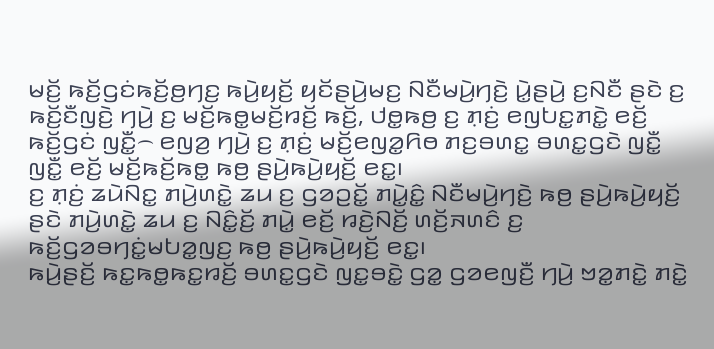ꤗꤢꤩ꤬ ꤒꤢꤩ꤬ꤞꤢꤦꤒꤢꤩ꤬ꤥ꤬ꤚꤢ꤬ ꤒꤣꤧ꤬ꤟꤢꤩ꤬ ꤟꤢꤩꤔꤣꤧ꤬ꤗꤢ꤬ ꤡꤢꤪꤗꤣꤧ꤬ꤚꤢꤧ꤬ ꤣꤧ꤭ꤔꤣꤧ꤬ ꤢ꤬ꤡꤢꤪ ꤔꤢꤧ ꤢ꤬ ꤒꤢꤩ꤬ꤢꤪꤜꤢꤧ꤬ ꤚꤣꤧ꤬ ꤢ꤬ ꤗꤢꤩ꤬ꤒꤥ꤭ꤗꤢꤩ꤬ꤙꤢꤩ꤬ ꤒꤢꤩ꤬, ꤓꤥ꤭ꤒꤥ꤬ ꤢ꤬ ꤊ꤫ꤢꤦ꤬ ꤕꤜꤝꤢ꤭ꤊꤢꤧ꤭ ꤕꤢꤩ꤬ ꤒꤢꤩ꤬ꤞꤢꤦ ꤜꤢꤪ꤭꤮ ꤕꤜꤤ꤬ ꤚꤣꤧ꤬ ꤢ꤬ ꤊ꤫ꤢꤦ꤬ ꤗꤢꤩ꤬ꤕꤜꤤ꤭ꤖꤥ ꤊꤢ꤬ꤋꤛꤢ꤭ ꤋꤛꤢ꤭ꤞꤢꤧ ꤜꤢꤪ꤭ ꤜꤢꤪ꤭ ꤕꤢꤩ꤬ ꤗꤢꤩ꤬ꤒꤢꤩ꤬ꤒꤥ꤭ ꤒꤥ꤬ ꤔꤣꤧ꤬ꤒꤣꤧ꤬ꤟꤢꤩ꤬ ꤕꤢ꤭꤯
ꤢ꤬ ꤊ꤫ꤢꤦ꤬ ꤘꤣꤧꤡꤢ꤭ ꤊꤣꤧ꤬ꤛꤢꤧ꤭ ꤘꤣ ꤢ꤬ ꤞꤤꤑꤢꤩ꤭ ꤊꤣꤧ꤭ꤢꤨ꤭ ꤡꤢꤪꤗꤣꤧ꤬ꤚꤢꤧ꤬ ꤒꤥ꤬ ꤔꤣꤧ꤬ꤒꤣꤧ꤬ꤟꤢꤩ꤬ ꤔꤢꤧ ꤊꤣꤧ꤬ꤛꤢꤧ꤭ ꤘꤣ ꤢ꤬ ꤡꤢꤨ꤭ꤢꤩ꤬ ꤊꤣꤧ꤭ ꤕꤢꤩ꤬ ꤙꤢꤧ꤬ꤡꤢꤩ꤬ ꤛꤢꤩ꤬ꤏꤛꤢꤨ ꤢ꤬ ꤒꤢꤩ꤬ꤞꤤꤋꤚꤢꤦ꤭ꤗꤝꤤ꤭ꤜꤢ꤬ ꤒꤥ꤬ ꤔꤣꤧ꤬ꤒꤣꤧ꤬ꤟꤢꤩ꤬ ꤕꤢ꤭꤯
ꤒꤣꤧ꤬ꤔꤢꤩ꤬ ꤒꤢ꤭ꤒꤥ꤭ꤒꤢ꤭ꤙꤢꤩ꤬ ꤋꤛꤢ꤭ꤞꤢꤧ ꤜꤢ꤭ꤋꤢꤧ꤭ ꤞꤤ꤭ ꤞꤤꤕꤜꤢꤪ꤬ ꤚꤣꤧ꤬ ꤠꤤ꤭ꤊꤢꤧ꤭ ꤊꤢꤧ꤭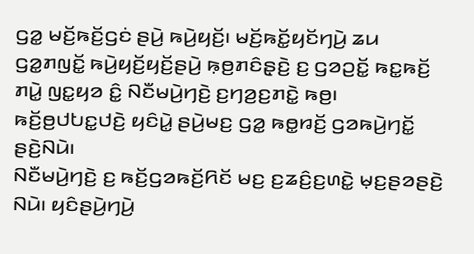ꤞꤤ꤭ ꤗꤢꤩ꤬ꤒꤢꤩ꤬ꤞꤢꤦ ꤔꤣꤧ꤬ ꤒꤣꤧ꤬ꤟꤢꤩ꤬꤯ ꤗꤢꤩ꤬ꤒꤢꤩ꤭ꤟꤢꤩꤚꤣꤧ꤬ ꤘꤣ ꤞꤤ꤭ꤊꤜꤢꤩ꤭ ꤒꤣꤧ꤬ꤟꤢꤩ꤬ꤟꤢꤩ꤬ꤔꤣꤧ꤬ ꤒ꤫ꤥ꤬ꤊꤢꤨꤔ꤫ꤢꤧ꤬ ꤢ꤬ ꤞꤤꤑꤢꤩ꤭ ꤒꤢ꤭ꤒꤢꤩ꤬ ꤊꤣꤧ꤭ ꤜꤢ꤭ꤟꤤ ꤢꤨ꤭ ꤡꤢꤪꤗꤣꤧ꤬ꤚꤢꤧ꤬ ꤢ꤬ꤚꤤ꤬ꤢ꤬ꤊꤢꤧ꤭ ꤒꤥ꤬꤯ ꤒꤢꤩ꤬ꤥ꤬ꤓꤝꤢ꤭ꤓꤢꤧ꤬ ꤟꤢꤨꤣꤧ꤭ ꤔꤣꤧ꤬ꤗꤢ꤬ ꤞꤤ꤭ ꤒꤥ꤭ꤙꤢꤩ꤬ ꤞꤤꤒꤣꤧ꤬ꤚꤢꤩ꤭ ꤔꤢꤧ꤬ꤡꤣꤧ꤯
ꤡꤢꤪꤗꤣꤧ꤬ꤚꤢꤧ꤬ ꤢ꤬ ꤒꤢꤩ꤬ꤞꤤꤒꤢꤩ꤬ꤖꤢꤩ ꤗꤢ꤬ ꤢ꤬ꤘꤢꤨ꤬ꤢ꤬ꤛꤢꤧ꤭ ꤗ꤫ꤢ꤬ꤔꤤꤔꤢꤧ꤬ ꤡꤣꤧ꤯ ꤟꤢꤨꤔꤣꤧ꤬ꤚꤣꤧ꤬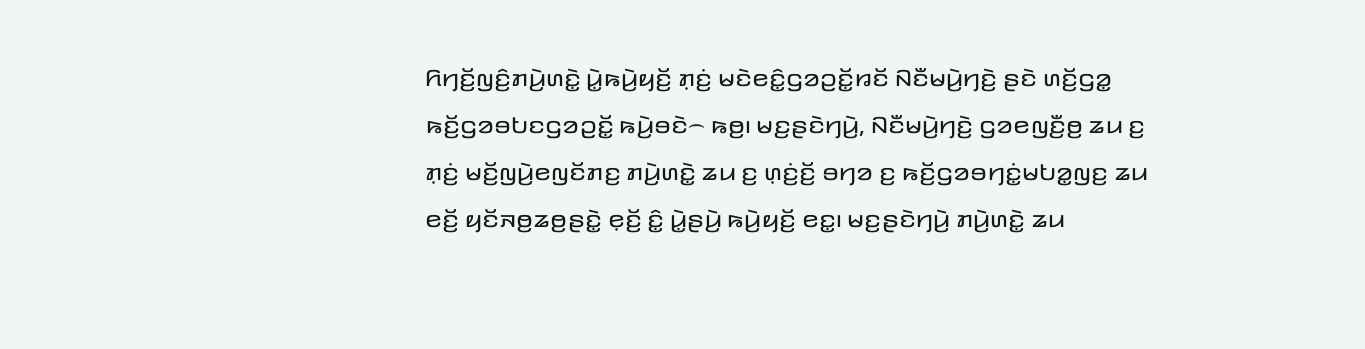ꤖꤚꤢꤩ꤬ꤜꤢꤨ꤬ꤊꤣꤧ꤬ꤛꤢꤧ꤭ ꤣꤧ꤭ꤒꤣꤧ꤬ꤟꤢꤩ꤬ ꤊ꤫ꤢꤦ꤬ ꤗꤢꤧꤕꤢꤨ꤭ꤞꤤꤑꤢꤩ꤭ꤙꤢꤩ ꤡꤢꤪꤗꤣꤧ꤬ꤚꤢꤧ꤬ ꤔꤢꤧ ꤛꤢꤩ꤬ꤞꤤ꤭ ꤒꤢꤩ꤬ꤞꤤꤋꤝꤢꤞꤤꤑꤢꤩ꤭ ꤒꤣꤧ꤬ꤋꤢꤧ꤮ ꤒꤥ꤬꤯ ꤗꤢ꤬ꤔꤢꤧꤚꤣꤧ꤬, ꤡꤢꤪꤗꤣꤧ꤬ꤚꤢꤧ꤬ ꤞꤤꤕꤜꤢꤪ꤬ꤥ꤬ ꤘꤣ ꤢ꤬ ꤊ꤫ꤢꤦ꤬ ꤗꤢꤩ꤬ꤜꤣꤧ꤬ꤕꤜꤢꤩꤊꤢ꤬ ꤊꤣꤧ꤬ꤛꤢꤧ꤭ ꤘꤣ ꤢ꤬ ꤛ꤫ꤢꤦ꤬ꤢꤩ꤬ ꤋꤚꤤ ꤢ꤬ ꤒꤢꤩ꤬ꤞꤤꤋꤚꤢꤦ꤭ꤗꤝꤤ꤭ꤜꤢ꤬ ꤘꤣ ꤕꤢꤩ꤬ ꤟꤢꤩꤏꤥ꤬ꤘꤥ꤬ꤔꤢꤧ꤭ ꤕ꤫ꤢꤩ꤬ ꤢꤨ꤭ ꤣꤧ꤭ꤔꤣꤧ꤬ ꤒꤣꤧ꤬ꤟꤢꤩ꤬ ꤕꤢ꤭꤯ ꤗꤢ꤬ꤔꤢꤧꤚꤣꤧ꤬ ꤊꤣꤧ꤬ꤛꤢꤧ꤭ ꤘꤣ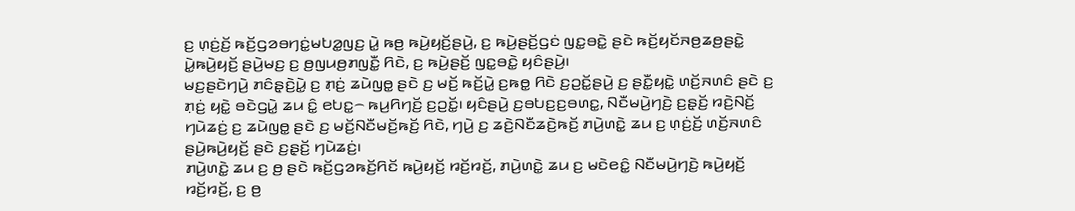ꤢ꤬ ꤛ꤫ꤢꤦ꤬ꤢꤩ꤬ ꤒꤢꤩ꤬ꤞꤤꤋꤚꤢꤦ꤭ꤗꤝꤤ꤭ꤜꤢ꤬ ꤣꤧ꤭ ꤒꤥ꤬ ꤒꤣꤧ꤬ꤟꤢꤩ꤬ꤔꤣꤧ꤬, ꤢ꤬ ꤒꤣꤧ꤬ꤔꤢꤩ꤬ꤞꤢꤦ ꤜꤢ꤭ꤋꤢꤧ꤭ ꤔꤢꤧ ꤒꤢꤩ꤬ꤟꤢꤩꤏꤥ꤬ꤘꤥ꤬ꤔꤢꤧ꤭ ꤣꤧ꤭ꤒꤣꤧ꤬ꤟꤢꤩ꤬ ꤔꤣꤧ꤬ꤗꤢ꤬ ꤢ꤬ ꤥ꤬ꤜꤣꤥ꤬ꤊꤜꤢꤪ꤭ ꤖꤢꤧ, ꤢ꤬ ꤒꤣꤧ꤬ꤔꤢꤩ꤬ ꤜꤢ꤭ꤋꤢꤧ꤭ ꤟꤢꤨꤔꤣꤧ꤬꤯
ꤗꤢ꤬ꤔꤢꤧꤚꤣꤧ꤬ ꤊꤢꤨꤔ꤫ꤢꤧ꤬ꤣꤧ꤭ ꤢ꤬ ꤊ꤫ꤢꤦ꤬ ꤘꤣꤧꤜꤥ꤭ ꤔꤢꤧ ꤢ꤬ ꤗꤢꤩ꤬ ꤒꤢꤩ꤬ꤣꤧ꤭ ꤢ꤬ꤒꤥ꤭ ꤖꤢꤧ ꤢ꤬ꤑꤢꤩ꤭ꤔꤣꤧ꤬ ꤢ꤬ ꤔꤢꤪ꤭ꤟꤢꤧ꤭ ꤛꤢꤩ꤬ꤏꤛꤢꤨ ꤔꤢꤧ ꤢ꤬ ꤊ꤫ꤢꤦ꤬ ꤟꤢꤧ꤭ ꤋꤢꤧꤞꤣꤧ꤭ ꤘꤣ ꤢꤨ꤭ ꤕꤝꤢ꤭꤮ ꤒꤣ꤬ꤖꤚꤢꤩ꤬ ꤢ꤬ꤑꤢꤩ꤭꤯ ꤟꤢꤨꤔꤣꤧ꤬ ꤢ꤬ꤋꤝꤢ꤬ꤢ꤬ꤋꤛꤢ꤭, ꤡꤢꤪꤗꤣꤧ꤬ꤚꤢꤧ꤬ ꤢ꤬ꤔ꤫ꤢꤩ꤬ ꤙꤢꤧ꤬ꤡꤢꤩ꤬ ꤚꤣꤧꤘꤢꤦ꤬ ꤢ꤬ ꤘꤣꤧꤜꤥ꤭ ꤔꤢꤧ ꤢ꤬ ꤗꤢꤩ꤬ꤡꤢꤪꤗꤢꤩ꤬ꤒꤢꤩ꤬ ꤖꤢꤧ, ꤚꤣꤧ꤬ ꤢ꤬ ꤘꤢꤧ꤬ꤡꤢꤪꤘꤢꤧ꤬ꤒꤢꤩ꤬ ꤊꤣꤧ꤬ꤛꤢꤧ꤭ ꤘꤣ ꤢ꤬ ꤛ꤫ꤢꤦ꤬ꤢꤩ꤬ ꤛꤢꤩ꤬ꤏꤛꤢꤨ ꤔꤣꤧ꤬ꤒꤣꤧ꤬ꤟꤢꤩ꤬ ꤔꤢꤧ ꤢ꤬ꤔ꤫ꤢꤩ꤬ ꤚꤣꤧꤘꤢꤦ꤬꤯
ꤊꤣꤧ꤬ꤛꤢꤧ꤭ ꤘꤣ ꤢ꤬ ꤥ꤬ ꤔꤢꤧ ꤒꤢꤩ꤬ꤞꤤꤒꤢꤩ꤬ꤖꤢꤩ ꤒꤣꤧ꤬ꤟꤢꤩ꤬ ꤙꤢꤩ꤬ꤙꤢꤩ꤬, ꤊꤣꤧ꤬ꤛꤢꤧ꤭ ꤘꤣ ꤢ꤬ ꤗꤢꤧꤕꤢꤨ꤭ ꤡꤢꤪꤗꤣꤧ꤬ꤚꤢꤧ꤬ ꤒꤣꤧ꤬ꤟꤢꤩ꤬ ꤙꤢꤩ꤬ꤙꤢꤩ꤬, ꤢ꤬ ꤥ꤬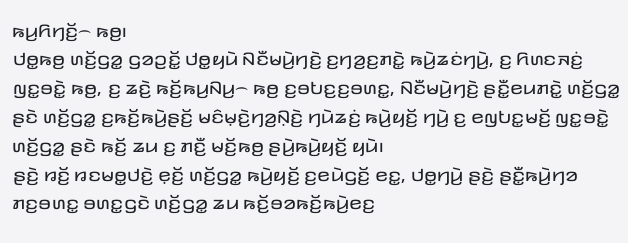ꤒꤣ꤬ꤖꤚꤢꤩ꤬꤮ ꤒꤥ꤬꤯
ꤓꤥ꤭ꤒꤥ꤬ ꤛꤢꤩ꤬ꤞꤤ꤭ ꤞꤤꤑꤢꤩ꤭ ꤓꤥ꤭ꤟꤣꤧ ꤡꤢꤪꤗꤣꤧ꤬ꤚꤢꤧ꤬ ꤢ꤬ꤚꤤ꤬ꤢ꤬ꤊꤢꤧ꤭ ꤒꤣꤧ꤬ꤘꤢꤦꤚꤣꤧ꤬, ꤢ꤬ ꤖꤛꤢꤏꤢꤦ꤬ ꤜꤢ꤭ꤋꤢꤧ꤭ ꤒꤥ꤬, ꤢ꤬ ꤘꤢꤧ꤬ ꤒꤢꤩ꤬ꤒꤣ꤬ꤡꤣ꤬꤮ ꤒꤥ꤬ ꤢ꤬ꤋꤝꤢ꤬ꤢ꤬ꤋꤛꤢ꤭, ꤡꤢꤪꤗꤣꤧ꤬ꤚꤢꤧ꤬ ꤔꤢꤪ꤭ꤕꤣꤊꤢꤧ꤭ ꤛꤢꤩ꤬ꤞꤤ꤭ ꤔꤢꤧ ꤛꤢꤩ꤬ꤞꤤ꤭ ꤢ꤬ꤒꤢꤩ꤬ꤒꤣꤧ꤬ꤔꤢꤩ꤬ ꤗꤢꤨꤗ꤫ꤢꤧ꤬ꤚꤤ꤬ꤡ꤫ꤢꤧ꤬ ꤚꤣꤧꤘꤢꤦ꤬ ꤒꤣꤧ꤬ꤟꤢꤩ꤬ ꤚꤣꤧ꤬ ꤢ꤬ ꤕꤜꤝꤢ꤭ꤗꤢꤩ꤬ ꤜꤢ꤭ꤋꤢꤧ꤭ ꤛꤢꤩ꤬ꤞꤤ꤭ ꤔꤢꤧ ꤒꤢꤩ꤬ ꤘꤣ ꤢ꤬ ꤊꤢꤪ꤬ ꤗꤢꤩ꤬ꤒꤥ꤬ ꤔꤣꤧ꤬ꤒꤣꤧ꤬ꤟꤢꤩ꤬ ꤟꤣꤧ꤯
ꤔꤢꤧ꤬ ꤙꤢꤩ꤬ ꤙꤢꤗꤥ꤭ꤓꤢꤧ꤬ ꤕ꤫ꤢꤩ꤬ ꤛꤢꤩ꤬ꤞꤤ꤭ ꤒꤣꤧ꤬ꤟꤢꤩ꤬ ꤢ꤬ꤕꤣꤧꤞꤢꤩ꤬ ꤕꤢ꤭, ꤓꤥ꤭ꤚꤣꤧ꤬ ꤔꤢꤧ꤬ ꤔꤢꤪ꤭ꤒꤣꤧ꤬ꤚꤤ ꤊꤢ꤬ꤋꤛꤢ꤭ ꤋꤛꤢ꤭ꤞꤢꤧ ꤛꤢꤩ꤬ꤞꤤ꤭ ꤘꤣ ꤒꤢꤩ꤬ꤋꤤꤒꤢꤩ꤬ꤒꤣꤧ꤬ꤕꤢ꤬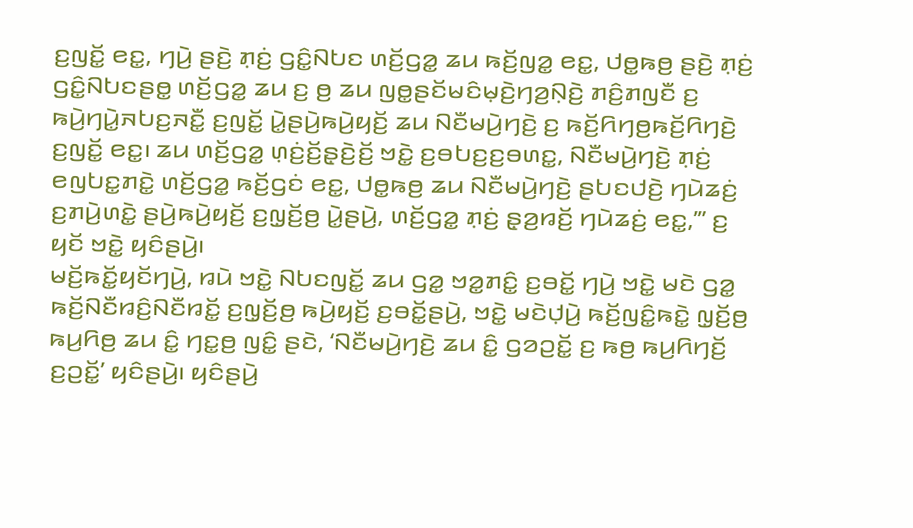ꤢ꤬ꤜꤢꤩ꤭ ꤕꤢ꤭, ꤚꤣꤧ꤬ ꤔꤢꤧ꤬ ꤊ꤫ꤢꤦ꤬ ꤞꤢꤨ꤭ꤡꤝꤢ ꤛꤢꤩ꤬ꤞꤤ꤭ ꤘꤣ ꤒꤢꤩ꤬ꤜꤤ꤭ ꤕꤢ꤭, ꤓꤥ꤭ꤒꤥ꤬ ꤔꤢꤧ꤬ ꤊ꤫ꤢꤦ꤬ ꤞꤢꤨ꤭ꤡꤝꤢꤔꤥ꤭ ꤛꤢꤩ꤬ꤞꤤ꤭ ꤘꤣ ꤢ꤬ ꤥ꤬ ꤘꤣ ꤜꤥ꤭ꤔꤢꤩꤗꤢꤨꤗ꤫ꤢꤧ꤬ꤚꤤ꤬ꤡ꤫ꤢꤧ꤬ ꤊꤢꤨ꤬ꤊꤜꤢꤪ ꤢ꤬ ꤒꤣꤧ꤬ꤚꤣꤧ꤭ꤏꤝꤢ꤬ꤏꤢꤪ꤭ ꤢ꤬ꤜꤢꤩ꤭ ꤣꤧ꤭ꤔꤣꤧ꤬ꤒꤣꤧ꤬ꤟꤢꤩ꤬ ꤘꤣ ꤡꤢꤪꤗꤣꤧ꤬ꤚꤢꤧ꤬ ꤢ꤬ ꤒꤢꤩ꤬ꤖꤚꤥ꤬ꤒꤢꤩ꤬ꤖꤚꤢꤧ꤬ ꤢ꤬ꤜꤢꤩ꤭ ꤕꤢ꤭꤯ ꤘꤣ ꤛꤢꤩ꤬ꤞꤤ꤭ ꤛ꤫ꤢꤦ꤬ꤢꤩ꤬ꤔ꤫ꤢꤧ꤬ꤢꤩ꤬ ꤠꤢꤧ꤭ ꤢ꤬ꤋꤝꤢ꤬ꤢ꤬ꤋꤛꤢ꤭, ꤡꤢꤪꤗꤣꤧ꤬ꤚꤢꤧ꤬ ꤊ꤫ꤢꤦ꤬ ꤕꤜꤝꤢ꤭ꤊꤢꤧ꤭ ꤛꤢꤩ꤬ꤞꤤ꤭ ꤒꤢꤩ꤬ꤞꤢꤦ ꤕꤢ꤭, ꤓꤥ꤭ꤒꤥ꤬ ꤘꤣ ꤡꤢꤪꤗꤣꤧ꤬ꤚꤢꤧ꤬ ꤔꤝꤢꤓꤢꤧ꤬ ꤚꤣꤧꤘꤢꤦ꤬ ꤢ꤬ꤊꤣꤧ꤬ꤛꤢꤧ꤭ ꤔꤣꤧ꤬ꤒꤣꤧ꤬ꤟꤢꤩ꤬ ꤢ꤬ꤜ꤫ꤢꤩ꤬ꤥ꤬ ꤣꤧ꤭ꤔꤣꤧ꤬, ꤛꤢꤩ꤬ꤞꤤ꤭ ꤊ꤫ꤢꤦ꤬ ꤔ꤫ꤤ꤬ꤙꤢꤩ꤬ ꤚꤣꤧꤘꤢꤦ꤬ ꤕꤢ꤭,’” ꤢ꤬ ꤟꤢꤩ ꤠꤢꤧ꤭ ꤟꤢꤨꤔꤣꤧ꤬꤯
ꤗꤢꤩ꤬ꤒꤢꤩ꤭ꤟꤢꤩꤚꤣꤧ꤬, ꤙꤣꤧ ꤠꤢꤧ꤭ ꤡꤝꤢꤜꤢꤩ꤭ ꤘꤣ ꤞꤤ꤭ ꤠꤤ꤭ꤊꤢꤨ꤭ ꤢ꤬ꤋꤢꤩ꤭ ꤚꤣꤧ꤬ ꤠꤢꤧ꤭ ꤗꤢꤧ ꤞꤤ꤭ ꤒꤢꤩ꤬ꤡꤢꤪꤙꤢꤨ꤬ꤡꤢꤪꤙꤢꤩ꤭ ꤢ꤬ꤜ꤫ꤢꤩ꤬ꤥ꤬ ꤒꤣꤧ꤬ꤟꤢꤩ꤬ ꤢ꤬ꤋꤢꤩ꤭ꤔꤣꤧ꤬, ꤠꤢꤧ꤭ ꤗꤢꤧꤓ꤫ꤣꤧ꤬ ꤒꤢꤩ꤬ꤜꤢꤨ꤭ꤒꤢꤧ꤭ ꤜ꤫ꤢꤩ꤬ꤥ꤬ ꤒꤣ꤬ꤖꤥ꤬ ꤘꤣ ꤢꤨ꤭ ꤚꤢ꤭ꤥ꤬ ꤜꤢꤨ꤭ ꤔꤢꤧ, ‘ꤡꤢꤪꤗꤣꤧ꤬ꤚꤢꤧ꤬ ꤘꤣ ꤢꤨ꤭ ꤞꤤꤑꤢꤩ꤭ ꤢ꤬ ꤒꤥ꤬ ꤒꤣ꤬ꤖꤚꤢꤩ꤬ ꤢ꤬ꤑꤢꤩ꤭’ ꤟꤢꤨꤔꤣꤧ꤬꤯ ꤟꤢꤨꤔꤣꤧ꤬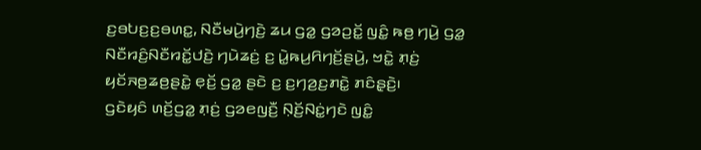ꤢ꤬ꤋꤝꤢ꤬ꤢ꤬ꤋꤛꤢ꤭, ꤡꤢꤪꤗꤣꤧ꤬ꤚꤢꤧ꤬ ꤘꤣ ꤞꤤ꤭ ꤞꤤꤑꤢꤩ꤭ ꤜꤢꤨ꤭ ꤒꤥ꤬ ꤚꤣꤧ꤬ ꤞꤤ꤭ ꤡꤢꤪꤙꤢꤨ꤬ꤡꤢꤪꤙꤢꤩ꤭ꤓꤢꤧ꤬ ꤚꤣꤧꤘꤢꤦ꤬ ꤢ꤬ ꤣꤧ꤭ꤒꤣ꤬ꤖꤚꤢꤩ꤬ꤔꤣꤧ꤬, ꤠꤢꤧ꤭ ꤊ꤫ꤢꤦ꤬ ꤟꤢꤩꤏꤥ꤬ꤘꤥ꤬ꤔꤢꤧ꤭ ꤕ꤫ꤢꤩ꤬ ꤞꤤ꤭ ꤔꤢꤧ ꤢ꤬ ꤢ꤬ꤚꤤ꤬ꤢ꤬ꤊꤢꤧ꤭ ꤊꤢꤨꤔ꤫ꤢꤧ꤬꤯
ꤞꤢꤧꤟꤢꤨ ꤛꤢꤩ꤬ꤞꤤ꤭ ꤊ꤫ꤢꤦ꤬ ꤞꤤꤕꤜꤢꤪ꤬ ꤡ꤫ꤢꤩ꤬ꤡꤢꤦ꤭ꤚꤢꤧ ꤜꤢꤨ꤭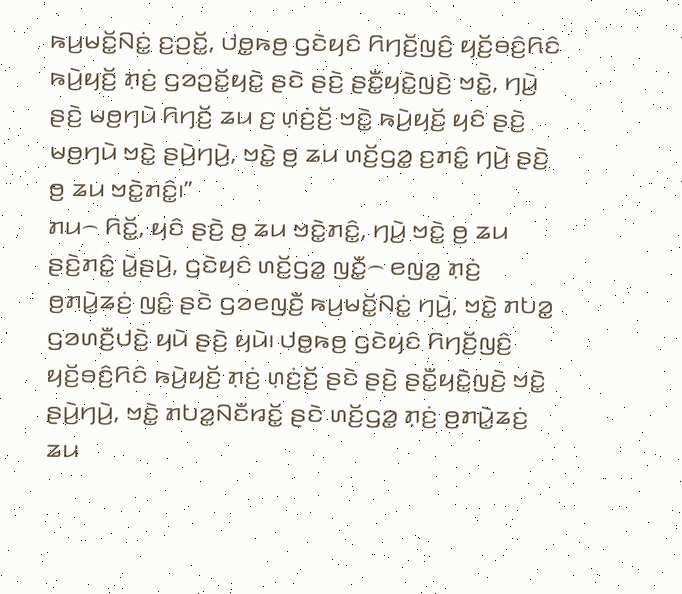ꤒꤣ꤬ꤗꤢꤩ꤭ꤡꤢꤦ꤭ ꤢ꤬ꤑꤢꤩ꤭, ꤓꤥ꤭ꤒꤥ꤬ ꤞꤢꤧꤟꤢꤨ ꤖꤚꤢꤩ꤬ꤜꤢꤨ꤬ ꤟꤢꤩ꤬ꤋꤢꤨ꤬ꤖꤢꤨ ꤒꤣꤧ꤬ꤟꤢꤩ꤬ ꤊ꤫ꤢꤦ꤬ ꤞꤤꤑꤢꤩ꤭ꤟꤢꤧ꤭ ꤔꤢꤧ ꤔꤢꤧ꤬ ꤔꤢꤪ꤭ꤟꤢꤧ꤭ꤜꤢꤧ꤬ ꤠꤢꤧ꤭, ꤚꤣꤧ꤬ ꤔꤢꤧ꤬ ꤗꤥ꤬ꤚꤣꤧ ꤖꤚꤢꤩ꤬ ꤘꤣ ꤢ꤬ ꤛ꤫ꤢꤦ꤬ꤢꤩ꤬ ꤠꤢꤧ꤭ ꤒꤣꤧ꤬ꤟꤢꤩ꤬ ꤟꤢꤨ ꤔꤢꤧ꤬ ꤗꤥ꤬ꤚꤣꤧ ꤠꤢꤧ꤭ ꤔꤣꤧ꤬ꤚꤣꤧ꤬, ꤠꤢꤧ꤭ ꤥ꤬ ꤘꤣ ꤛꤢꤩ꤬ꤞꤤ꤭ ꤢ꤬ꤊꤢꤨ꤭ ꤚꤣꤧ꤬ ꤔꤢꤧ꤬ ꤥ꤬ ꤘꤣ ꤠꤢꤧ꤭ꤊꤢꤨ꤭꤯”
ꤊꤣ꤮ ꤖꤢꤩ꤭, ꤟꤢꤨ ꤔꤢꤧ꤬ ꤥ꤬ ꤘꤣ ꤠꤢꤧ꤭ꤊꤢꤨ꤭, ꤚꤣꤧ꤬ ꤠꤢꤧ꤭ ꤥ꤬ ꤘꤣ ꤔꤢꤧ꤬ꤊꤢꤨ꤭ ꤣꤧ꤭ꤔꤣꤧ꤬, ꤞꤢꤧꤟꤢꤨ ꤛꤢꤩ꤬ꤞꤤ꤭ ꤜꤢꤪ꤭꤮ ꤕꤜꤤ꤭ ꤊ꤫ꤢꤦ꤬ ꤥ꤬ꤊꤣꤧ꤭ꤘꤢꤦ꤬ ꤜꤢꤨ꤭ ꤔꤢꤧ ꤞꤤꤕꤜꤢꤪ꤬ ꤒꤣ꤬ꤗꤢꤩ꤭ꤡꤢꤦ꤭ ꤚꤣꤧ꤬, ꤠꤢꤧ꤭ ꤊꤝꤤ꤭ ꤞꤤꤛꤢꤪ꤬ꤓꤢꤧ꤬ ꤟꤣꤧ ꤔꤢꤧ꤬ ꤟꤣꤧ꤯ ꤓꤥ꤭ꤒꤥ꤬ ꤞꤢꤧꤟꤢꤨ ꤖꤚꤢꤩ꤬ꤜꤢꤨ꤬ ꤟꤢꤩ꤬ꤋꤢꤨ꤬ꤖꤢꤨ ꤒꤣꤧ꤬ꤟꤢꤩ꤬ ꤊ꤫ꤢꤦ꤬ ꤛ꤫ꤢꤦ꤬ꤢꤩ꤬ ꤔꤢꤧ ꤔꤢꤧ꤬ ꤔꤢꤪ꤭ꤟꤢꤧ꤭ꤜꤢꤧ꤬ ꤠꤢꤧ꤭ ꤔꤣꤧ꤬ꤚꤣꤧ꤬, ꤠꤢꤧ꤭ ꤊꤝꤤ꤭ꤡꤢꤪꤙꤢꤩ꤭ ꤔꤢꤧ ꤛꤢꤩ꤬ꤞꤤ꤭ ꤊ꤫ꤢꤦ꤬ ꤥ꤬ꤊꤣꤧ꤭ꤘꤢꤦ꤬ ꤘꤣ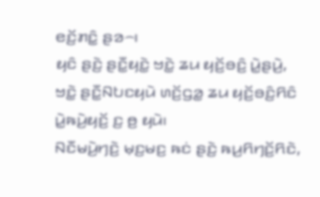ꤕꤢꤩ꤬ꤊꤢꤨ꤭ ꤔꤤ꤮꤯
ꤟꤢꤨ ꤔꤢꤧ꤬ ꤔꤢꤪ꤭ꤟꤢꤧ꤭ ꤠꤢꤧ꤭ ꤘꤣ ꤟꤢꤩ꤬ꤋꤢꤨ꤬ ꤣꤧ꤭ꤔꤣꤧ꤬, ꤠꤢꤧ꤭ ꤔꤢꤪ꤭ꤡꤝꤢꤟꤣꤧ ꤛꤢꤩ꤬ꤞꤤ꤭ ꤘꤣ ꤟꤢꤩ꤬ꤋꤢꤨ꤬ꤖꤢꤨ ꤣꤧ꤭ꤒꤣꤧ꤬ꤟꤢꤩ꤬ ꤢ꤬ ꤥ꤬ ꤟꤣꤧ꤯
ꤡꤢꤪꤗꤣꤧ꤬ꤚꤢꤧ꤬ ꤗ꤫ꤢ꤬ꤗꤢ꤬ ꤒꤢꤦ ꤔꤢꤧ꤬ ꤒꤣ꤬ꤖꤚꤢꤩ꤬ꤖꤢꤧ,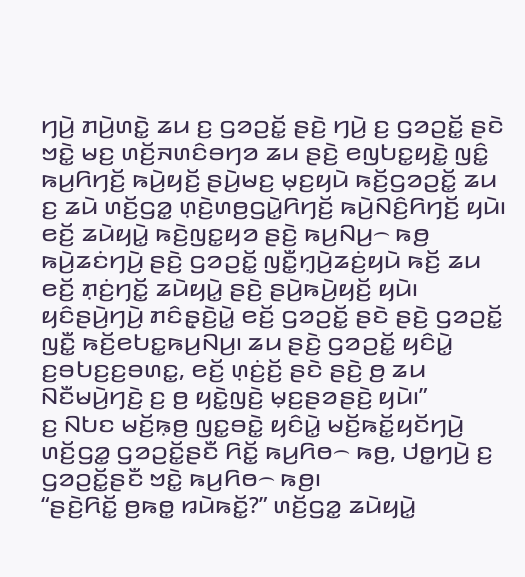ꤚꤣꤧ꤬ ꤊꤣꤧ꤬ꤛꤢꤧ꤭ ꤘꤣ ꤢ꤬ ꤞꤤꤑꤢꤩ꤭ ꤔꤢꤧ꤬ ꤚꤣꤧ꤬ ꤢ꤬ ꤞꤤꤑꤢꤩ꤭ ꤔꤢꤧ ꤠꤢꤧ꤭ ꤗꤢ꤬ ꤛꤢꤩ꤬ꤏꤛꤢꤨꤋꤚꤤ ꤘꤣ ꤔꤢꤧ꤬ ꤕꤜꤝꤢ꤭ꤟꤢꤧ꤭ ꤜꤢꤨ꤭ ꤒꤣ꤬ꤖꤚꤢꤩ꤬ ꤒꤣꤧ꤬ꤟꤢꤩ꤬ ꤔꤣꤧ꤬ꤗꤢ꤬ ꤗ꤫ꤢ꤬ꤟꤣꤧ ꤒꤢꤩ꤬ꤞꤤꤑꤢꤩ꤭ ꤘꤣ ꤢ꤬ ꤘꤣꤧ ꤛꤢꤩ꤬ꤞꤤ꤭ ꤛ꤫ꤢꤧ꤬ꤛꤥ꤬ꤞꤣꤧ꤭ꤖꤚꤢꤩ꤬ ꤒꤣꤧ꤬ꤡꤢꤨ꤬ꤖꤚꤢꤩ꤬ ꤟꤣꤧ꤯
ꤕꤢꤩ꤬ ꤘꤣꤧꤟꤣꤧ꤭ ꤒꤢꤧ꤬ꤜꤢ꤭ꤟꤤ ꤔꤢꤧ꤬ ꤒꤣ꤬ꤡꤣ꤬꤮ ꤒꤥ꤬ ꤒꤣꤧ꤬ꤘꤢꤦꤚꤣꤧ꤬ ꤔꤢꤧ꤬ ꤞꤤꤑꤢꤩ꤭ ꤜꤢꤪ꤭ꤚ꤫ꤣꤧ꤬ꤘꤢꤦ꤬ꤟꤣꤧ ꤒꤢꤩ꤬ ꤘꤣ ꤕꤢꤩ꤬ ꤊ꤫ꤢꤦ꤬ꤚꤢꤩ꤭ ꤘꤣꤧꤟꤣꤧ꤭ ꤔꤢꤧ꤬ ꤔꤣꤧ꤬ꤒꤣꤧ꤬ꤟꤢꤩ꤬ ꤟꤣꤧ꤯ ꤟꤢꤨꤔꤣꤧ꤬ꤚꤣꤧ꤬ ꤊꤢꤨꤔ꤫ꤢꤧ꤬ꤣꤧ꤭ ꤕꤢꤩ꤬ ꤞꤤꤑꤢꤩ꤭ ꤔꤢꤧ ꤔꤢꤧ꤬ ꤞꤤꤑꤢꤩ꤭ ꤜꤢꤪ꤭ ꤒꤢꤩ꤬ꤕꤝꤢ꤭ꤒꤣ꤬ꤡꤣ꤬꤯ ꤘꤣ ꤔꤢꤧ꤬ ꤞꤤꤑꤢꤩ꤭ ꤟꤢꤨꤣꤧ꤭ ꤢ꤬ꤋꤝꤢ꤬ꤢ꤬ꤋꤛꤢ꤭, ꤕꤢꤩ꤬ ꤛ꤫ꤢꤦ꤬ꤢꤩ꤬ ꤔꤢꤧ ꤔꤢꤧ꤬ ꤥ꤬ ꤘꤣ ꤡꤢꤪꤗꤣꤧ꤬ꤚꤢꤧ꤬ ꤢ꤬ ꤥ꤬ ꤟꤢꤧ꤭ꤜꤢꤧ꤬ ꤗ꤫ꤢ꤬ꤔꤤꤔꤢꤧ꤬ ꤟꤣꤧ꤯”
ꤢ꤬ ꤡꤝꤢ ꤗꤢꤩ꤬ꤒ꤫ꤥ꤬ ꤜꤢ꤭ꤋꤢꤧ꤭ ꤟꤢꤨꤣꤧ꤭ ꤗꤢꤩ꤬ꤒꤢꤩ꤭ꤟꤢꤩꤚꤣꤧ꤬ ꤛꤢꤩ꤬ꤞꤤ꤭ ꤞꤤꤑꤢꤩ꤭ꤔꤢꤪ ꤖꤢꤩ꤭ ꤒꤣ꤬ꤖꤥ꤮ ꤒꤥ꤬, ꤓꤥ꤭ꤚꤣꤧ꤬ ꤢ꤬ ꤞꤤꤑꤢꤩ꤭ꤔꤢꤪ ꤠꤢꤧ꤭ ꤒꤣ꤬ꤖꤥ꤮ ꤒꤥ꤬꤯
“ꤔꤢꤧ꤬ꤖꤢꤩ꤭ ꤥ꤬ꤒꤥ꤭ ꤙꤣꤧꤒꤢꤩ꤭?” ꤛꤢꤩ꤬ꤞꤤ꤭ ꤘꤣꤧꤟꤣꤧ꤭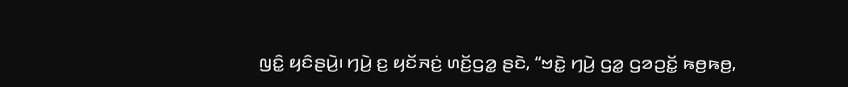ꤜꤢꤨ꤭ ꤟꤢꤨꤔꤣꤧ꤬꤯ ꤚꤣꤧ꤬ ꤢ꤬ ꤟꤢꤩꤏꤢꤦ꤬ ꤛꤢꤩ꤬ꤞꤤ꤭ ꤔꤢꤧ, “ꤠꤢꤧ꤭ ꤚꤣꤧ꤬ ꤞꤤ꤭ ꤞꤤꤑꤢꤩ꤭ ꤒꤥ꤬ꤒꤥ꤬,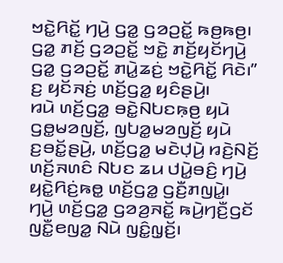ꤠꤢꤧ꤭ꤖꤢꤩ꤭ ꤚꤣꤧ꤬ ꤞꤤ꤭ ꤞꤤꤑꤢꤩ꤭ ꤒꤥ꤬ꤒꤥ꤬꤯ ꤞꤤ꤭ ꤊꤢꤩ꤬ ꤞꤤꤑꤢꤩ꤭ ꤠꤢꤧ꤭ ꤊꤢꤩ꤬ꤟꤢꤩꤚꤣꤧ꤬ ꤞꤤ꤭ ꤞꤤꤑꤢꤩ꤭ ꤊꤣꤧ꤭ꤘꤢꤦ꤬ ꤠꤢꤧ꤭ꤖꤢꤩ꤭ ꤖꤢꤧ꤯” ꤢ꤬ ꤟꤢꤩꤏꤢꤦ꤬ ꤛꤢꤩ꤬ꤞꤤ꤭ ꤟꤢꤨꤔꤣꤧ꤬꤯
ꤙꤣꤧ ꤛꤢꤩ꤬ꤞꤤ꤭ ꤋꤢꤧ꤭ꤡꤝꤢꤒ꤫ꤥ꤬ ꤟꤣꤧ ꤞꤥ꤭ꤗꤤꤜꤢꤩ꤬, ꤜꤝꤤ꤭ꤗꤤꤜꤢꤩ꤬ ꤟꤣꤧ ꤢ꤬ꤋꤢꤩ꤭ꤔꤣꤧ꤬, ꤛꤢꤩ꤬ꤞꤤ꤭ ꤗꤢꤧꤓ꤫ꤣꤧ꤬ ꤙꤢꤧ꤬ꤡꤢꤩ꤬ ꤛꤢꤩ꤬ꤏꤛꤢꤨ ꤡꤝꤢ ꤘꤣ ꤓꤣꤧ꤭ꤋꤢꤨ꤬ ꤚꤣꤧ꤬ ꤟꤢꤧ꤭ꤖꤢꤦ꤬ꤒꤥ꤭ ꤛꤢꤩ꤬ꤞꤤ꤭ ꤞꤢꤪ꤬ꤊꤜꤣꤧ꤭꤯ ꤚꤣꤧ꤬ ꤛꤢꤩ꤬ꤞꤤ꤭ ꤞꤤꤤ꤬ꤏꤢꤩ꤭ ꤒꤣꤧ꤬ꤚꤢꤪ꤬ꤞꤢꤩ ꤜꤢꤪ꤭ꤕꤜꤤ꤭ ꤡꤣꤧ ꤜꤢꤨ꤭ꤜ꤫ꤢꤩ꤬꤯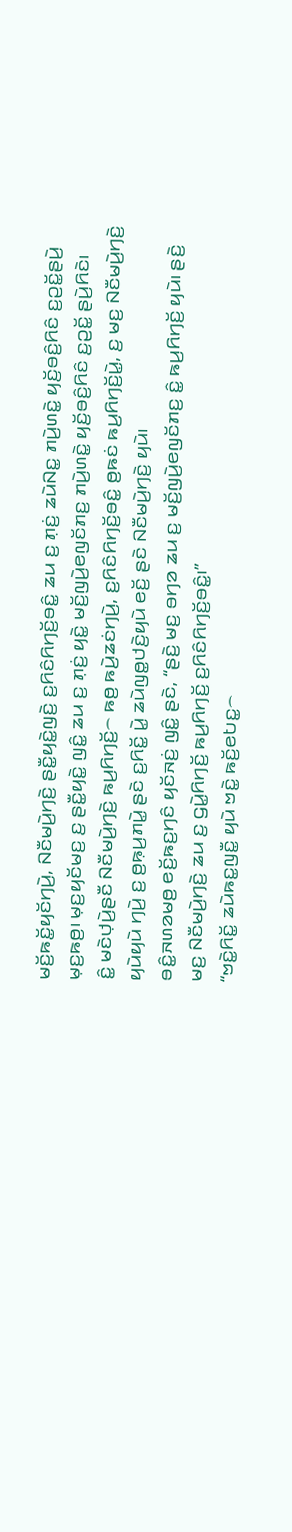ꤗꤢꤩ꤬ꤒꤢꤩ꤭ꤟꤢꤩꤚꤣꤧ꤬, ꤡꤢꤪꤗꤣꤧ꤬ꤚꤢꤧ꤬ ꤔꤢꤪ꤭ꤟꤢꤧ꤭ꤜꤢꤧ꤬ ꤢ꤬ꤖꤢꤨꤖꤚꤢꤩ꤬ꤋꤢꤨ꤭ ꤘꤣ ꤢ꤬ ꤊ꤫ꤢꤦ꤬ ꤘꤣꤧꤡꤢ꤭ ꤊꤣꤧ꤬ꤛꤢꤧ꤭ ꤟꤢꤩ꤬ꤋꤢꤨ꤬ꤖꤢꤨ ꤢ꤬ꤑꤢꤩ꤭ꤔꤣꤧ꤬ ꤗ꤫ꤢ꤬ꤒꤥ꤬꤯ ꤗ꤫ꤢ꤬ꤟꤢꤩꤗꤢ꤬ ꤢ꤬ ꤔꤢꤪ꤭ꤟꤢꤧ꤭ ꤜꤢꤨ꤭ ꤘꤣ ꤢ꤬ ꤊ꤫ꤢꤦ꤬ ꤟꤢꤧ꤭ ꤗꤢꤩ꤬ꤜꤣꤧ꤬ꤕꤜꤢꤩꤊꤢ꤬ ꤊꤣꤧ꤬ꤛꤢꤧ꤭ ꤟꤢꤩ꤬ꤋꤢꤨ꤬ꤖꤢꤨ ꤢ꤬ꤑꤢꤩ꤭ ꤔꤣꤧ꤬ꤖꤢꤧ꤯
ꤢꤨ꤭ ꤗꤢꤧꤓ꤫ꤣꤧ꤬ꤔꤢꤪ ꤡꤢꤪꤗꤣꤧ꤬ꤚꤢꤧ꤬ ꤒꤣ꤬ꤖꤚꤢꤩ꤬꤮ ꤒꤥ꤬ ꤒꤣꤧ꤬ꤘꤢꤦꤚꤣꤧ꤬, ꤢ꤬ꤖꤢꤨꤖꤚꤢꤩ꤬ꤋꤢꤨ꤭ ꤥ꤬ꤒꤢꤦ ꤒꤣ꤬ꤖꤚꤢꤩ꤬ꤣꤧ꤭, ꤢ꤬ ꤗꤢ꤬ ꤡꤢꤪꤗꤣꤧ꤬ꤚꤢꤧ꤬ ꤟꤣꤧꤟꤣꤧ ꤚꤣꤧ꤬ ꤢ꤬ ꤥ꤬ꤒ꤫ꤣ꤬ꤊꤣꤧ꤭ ꤔꤢꤧ ꤢ꤬ꤖꤢꤩ꤭ ꤣꤧ꤭ ꤘꤣꤧꤜꤥ꤭ꤓꤢꤧ꤬ꤟꤣꤧ ꤕꤢꤩ꤬ ꤔꤢꤧ ꤡꤢꤪꤗꤣꤧ꤬ꤚꤢꤧ꤬ ꤟꤣꤧ꤯
ꤋꤢꤨ꤭ꤏꤛꤤꤗꤥ꤬ ꤕꤢꤩ꤬ꤒꤢ꤬ꤚꤢꤨ ꤟꤢꤩꤏꤢꤦ꤬ ꤜꤢꤨ꤭ ꤔꤢꤧ, “ꤔꤢꤧ꤬ ꤗꤢ꤬ ꤋꤚꤤ ꤘꤣ ꤢ꤬ ꤗꤢꤩ꤬ꤜꤣꤧ꤬ꤕꤜꤢꤩꤊꤢ꤬ ꤢꤨ꤭ ꤒꤣ꤬ꤖꤚꤢꤩ꤬ ꤟꤣꤧ꤯ ꤔꤢꤧ꤬ ꤗꤢ꤬ ꤡꤢꤪꤗꤣꤧ꤬ꤚꤢꤧ꤬ ꤘꤣ ꤢ꤬ ꤞꤣꤧ꤭ꤖꤚꤢꤩ꤬ ꤒꤣ꤬ꤖꤚꤢꤩ꤬ ꤢ꤬ꤖꤢꤨꤖꤚꤢꤩ꤬ꤋꤢꤨ꤭꤯”
“ꤠꤢꤧ꤭ꤖꤢꤩ꤭ ꤘꤣꤧꤒꤢ꤭ꤜꤢꤪ꤭ ꤟꤣꤧ ꤠꤢꤧ꤭ ꤒꤢꤩ꤬ꤕꤝꤢ꤭꤮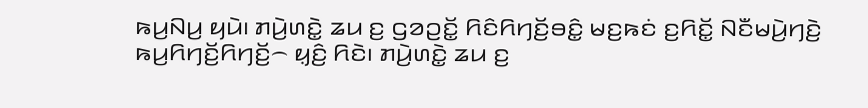ꤒꤣ꤬ꤡꤣ꤬ ꤟꤣꤧ꤯ ꤊꤣꤧ꤬ꤛꤢꤧ꤭ ꤘꤣ ꤢ꤬ ꤞꤤꤑꤢꤩ꤭ ꤖꤢꤨꤖꤚꤢꤩ꤬ꤋꤢꤨ꤭ ꤗꤢ꤬ꤒꤢꤦ ꤢ꤬ꤖꤢꤩ꤭ ꤡꤢꤪꤗꤣꤧ꤬ꤚꤢꤧ꤬ ꤒꤣ꤬ꤖꤚꤢꤩ꤬ꤖꤚꤢꤩ꤬꤮ ꤟ꤫ꤢꤨ꤬ ꤖꤢꤧ꤯ ꤊꤣꤧ꤬ꤛꤢꤧ꤭ ꤘꤣ ꤢ꤬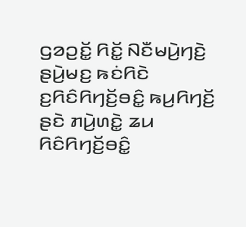ꤞꤤꤑꤢꤩ꤭ ꤖꤢꤩ꤭ ꤡꤢꤪꤗꤣꤧ꤬ꤚꤢꤧ꤬ ꤔꤣꤧ꤬ꤗꤢ꤬ ꤒꤢꤦꤖꤢꤧ ꤢ꤬ꤖꤢꤨꤖꤚꤢꤩ꤬ꤋꤢꤨ꤭ ꤒꤣ꤬ꤖꤚꤢꤩ꤬ ꤔꤢꤧ ꤊꤣꤧ꤬ꤛꤢꤧ꤭ ꤘꤣ ꤖꤢꤨꤖꤚꤢꤩ꤬ꤋꤢꤨ꤭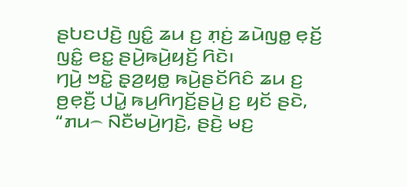ꤔꤝꤢꤓꤢꤧ꤬ ꤜꤢꤨ꤭ ꤘꤣ ꤢ꤬ ꤊ꤫ꤢꤦ꤬ ꤘꤣꤧꤜꤥ꤭ ꤕ꤫ꤢꤩ꤬ ꤜꤢꤨ꤭ ꤕꤢ꤭ ꤔꤣꤧ꤬ꤒꤣꤧ꤬ꤟꤢꤩ꤬ ꤖꤢꤧ꤯
ꤚꤣꤧ꤬ ꤠꤢꤧ꤭ ꤔ꤫ꤤ꤬ꤟꤥ꤭ ꤒꤣꤧ꤬ꤔꤢꤩꤖꤢꤨ ꤘꤣ ꤢ꤬ ꤥ꤬ꤕ꤫ꤢꤪ꤬ ꤓꤣꤧ꤭ ꤒꤣ꤬ꤖꤚꤢꤩ꤬ꤔꤣꤧ꤬ ꤢ꤬ ꤟꤢꤩ ꤔꤢꤧ, “ꤊꤣ꤮ ꤡꤢꤪꤗꤣꤧ꤬ꤚꤢꤧ꤬, ꤔꤢꤧ꤬ ꤗꤢ꤬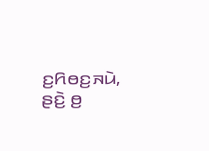ꤢ꤬ꤖꤥꤢ꤬ꤏꤣꤧ, ꤔꤢꤧ꤬ ꤥ꤬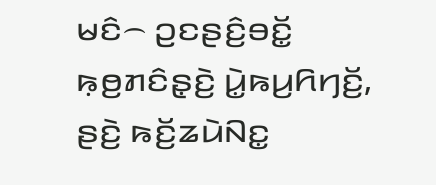ꤗꤢꤨ꤮ ꤑꤢꤔꤢꤨ꤬ꤋꤢꤩ꤭ ꤒ꤫ꤥ꤬ꤊꤢꤨꤔ꤫ꤢꤧ꤬ ꤣꤧ꤭ꤒꤣ꤬ꤖꤚꤢꤩ꤬, ꤔꤢꤧ꤬ ꤒꤢꤩ꤬ꤘꤣꤧꤡꤢ꤭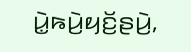ꤣꤧ꤭ꤒꤣꤧ꤬ꤟꤢꤩ꤬ꤔꤣꤧ꤬,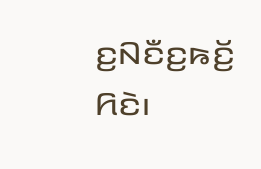ꤢ꤬ꤡꤢꤪꤢ꤬ꤒꤢꤩ꤬ ꤖꤢꤧ꤯